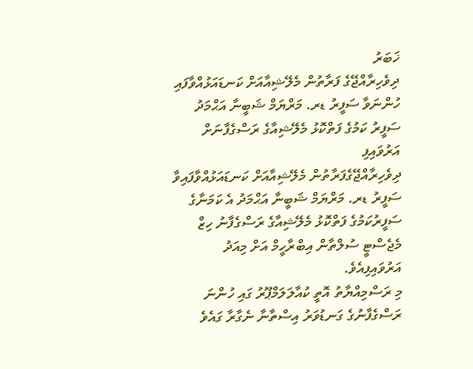ޚަބަރު
ދިވެހިރާއްޖޭގެ ފަރާތުން މެލޭޝިއާއަށް ކަނޑައަޅުއްވާފައި ހުންނަވާ ސަފީރު ޑރ. މަރްޔަމް ޝަބީނާ އަޙްމަދު ސަފީރު ކަމުގެ ފަތްކޮޅު މެލޭޝިއާގެ ރަސްގެފާނަށް އަރުވައިފި
ދިވެހިރާއްޖޭގެފަރާތުން މެލޭޝިއާއަށް ކަނޑައަޅުއްވާފައިވާ ސަފީރު ޑރ. މަރްޔަމް ޝަބީނާ އަޙްމަދު އެ ކަމަނާގެ ސަފީރުކަމުގެ ފަތްކޮޅު މެލޭޝިއާގެ ރަސްގެފާނު ހިޒް މެޖެސްޓީ ސުލްތާން އިބްރާހީމް އަށް މިއަދު އަރުވައިފިއެވެ.
މި ރަސްމިއްޔާތު އޮތީ ކުއާލަލަމްޕޫރު ގައި ހުންނަ ރަސްގެފާނުގެ ގަނޑުވަރު އިސްތާނާ ނެގާރާ ގައެވެ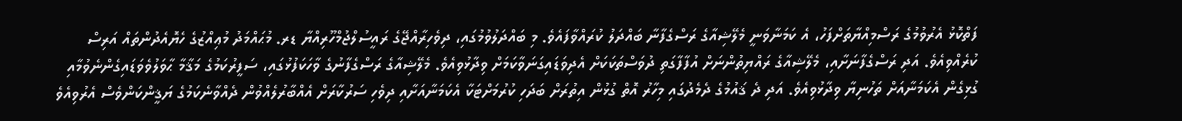ފަތްކޮޅު އެރުވުމުގެ ރަސްމިއްޔާތަށްފަހު، އެ ކަމަނާވަނީ މެލޭޝިއާގެ ރަސްގެފާނާ ބައްދަލު ކުރައްވާފައެވެ. މި ބައްދަލުވުމުގައި، ދިވެހިރާއްޖޭގެ ރައީސުލްޖުމްހޫރިއްޔާ ޑރ. މުޙައްމަދު މުޢިއްޒުގެ ހެޔޮއެދުންތައް އަރިސް ކުރެއްވިއެވެ. އަދި ރަސްގެފާނަށާއި، މެލޭޝިއާގެ ރައްޔިތުންނަށް އުފާފާގަތި ދުވަސްތަކަކަށް އެދިވަޑައިގަނަވާކަމަށް ވިދާޅުވިއެވެ. މެލޭޝިއާގެ ރަސްގެފާނުގެ ވާހަކަފުޅުގައި، ސަފީރުކަމުގެ މަޤާމާ ޙާވަލުވެވަޑައިގެންނެވުމާއި ގުޅިގެން އެކަމަނާއަށް ތަހުނިޔާ ވިދާޅުވިއެވެ. އަދި ދެ ޤައުމުގެ ދެމެދުގައި މިހާރު އޮތް ގުޅުން އިތުރަށް ބަދަހި ކުރުމަށްޓަކާ އެކަމަނާއަށާއި ދިވެހި ސަރުކާރަށް އެއްބާރުލެއްވުން ދެއްވާނެކަމުގެ ޔަޤީންކަންވެސް އެރުވިއެވެ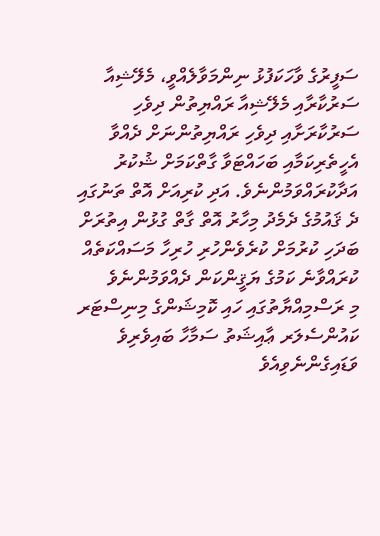ސަފީރުގެ ވާހަކަފުޅު ނިންމަވާލެއްވީ، މެލޭޝިއާ ސަރުކާރާއި މެލޭޝިއާ ރައްޔިތުން ދިވެހި ސަރުކާރަށާއި ދިވެހި ރައްޔިތުންނަށް ދެއްވާ އެހީތެރިކަމާއި ބަހައްޓަވާ ގާތްކަމަށް ޝުކުރު އަދާކުރައްވަމުންނެވެ. އަދި ކުރިއަށް އޮތް ތަނުގައި ދެ ޤައުމުގެ ދެމެދު މިހާރު އޮތް ގާތް ގުޅުން އިތުރަށް ބަދަހި ކުރުމަށް ކުރެވެންހުރި ހުރިހާ މަސައްކަތެއް ކުރައްވާނެ ކަމުގެ ޔަޤީންކަން ދެއްވަމުންނެވެ
މި ރަސްމިއްޔާތުގައި ހައި ކޮމިޝަންގެ މިނިސްޓަރ ކައުންސެލަރ ޢާއިޝަތު ސަމާހާ ބައިވެރިވެ ވަޑައިގެންނެވިއެވެ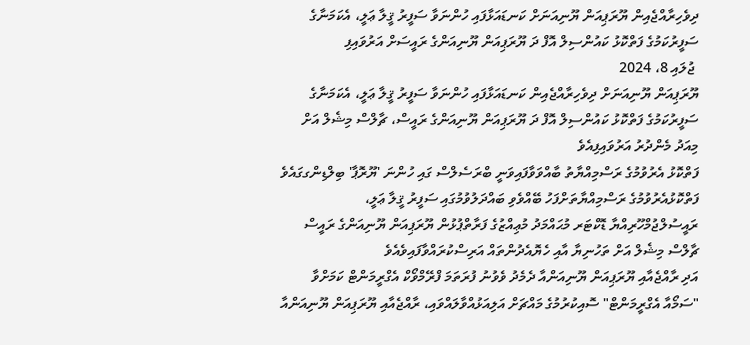ދިވެހިރާއްޖެއިން ޔޫރަޕިއަން ޔޫނިއަނަށް ކަނޑައަޅާފައި ހުންނަވާ ސަފީރު ޤީލާ ޢަލީ، އެކަމަނާގެ ސަފީރުކަމުގެ ފަތްކޮޅު ކައުންސިލް އޮފް ދަ ޔޫރަޕިއަން ޔޫނިއަންގެ ރައީސަށް އަރުވައިފި
 ޖުލައި 8، 2024
ޔޫރަޕިއަން ޔޫނިއަނަށް ދިވެހިރާއްޖެއިން ކަނޑައަޅާފައި ހުންނަވާ ސަފީރު ޤީލާ ޢަލީ، އެކަމަނާގެ ސަފީރުކަމުގެ ފަތްކޮޅު ކައުންސިލް އޮފް ދަ ޔޫރަޕިއަން ޔޫނިއަންގެ ރައީސް، ޗާލްސް މިޝެލް އަށް މިއަދު މެންދުރު އަރުވައިފިއެވެ
ފަތްކޮޅު އެރުވުމުގެ ރަސްމިއްޔާތު ބާއްވަވާފައިވަނީ ބްރަސެލްސް ގައި ހުންނަ 'ޔޫރޮޕާ' ބިލްޑިންގގައެވެ
ފަތްކޮޅުއެރުވުމުގެ ރަސްމިއްޔާތަށްފަހު ބޭއްވެވި ބައްދަލުވުމުގައި ސަފީރު ޤީލާ ޢަލީ، ރައީސުލްޖުމްހޫރިއްޔާ ޑޮކްޓަރ މުޙައްމަދު މުޢިއްޒުގެ ފަރާތްޕުޅުން ޔޫރަޕިއަން ޔޫނިއަންގެ ރައީސް ޗާލްސް މިޝެލް އަށް ތަހުނިޔާ އާއި ހެޔޮއެދުންތައް އަރިސްކުރައްވާފައިވެއެވެ
އަދި ރާއްޖެއާއި ޔޫރަޕިއަން ޔޫނިއަންއާ ދެމެދު ވެވުނު ފުރަތަމަ ފްރޭމްވޯކް އެގްރީމަންޓް ކަމަށްވާ "ސަމޯއާ އެގްރީމަންޓް" ސޮއިކުރުމުގެ މައްޗަށް އަލިއަޅުއްވާލައްވައި، ރާއްޖެއާއި ޔޫރަޕިއަން ޔޫނިއަންއާ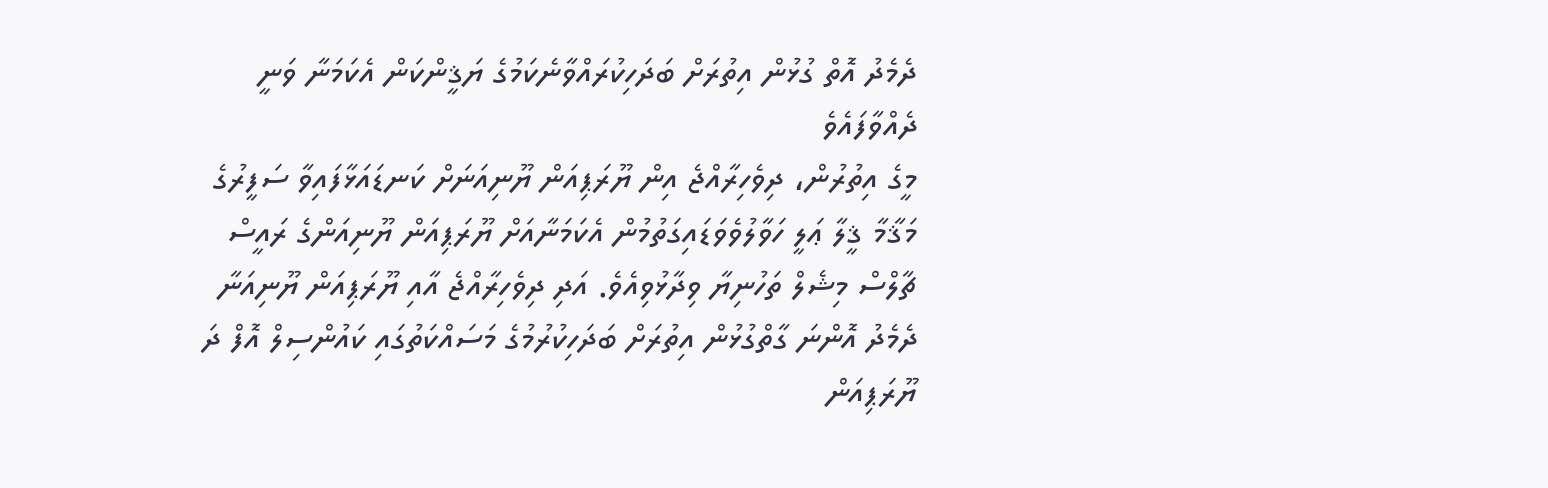ދެމެދު އޮތް ގުޅުން އިތުރަށް ބަދަހިކުރައްވާނެކަމުގެ ޔަޤީންކަން އެކަމަނާ ވަނީ ދެއްވާފައެވެ
މީގެ އިތުރުން، ދިވެހިރާއްޖެ އިން ޔޫރަޕިއަން ޔޫނިއަނަށް ކަނޑައަޅާފައިވާ ސަފީރުގެ މަޤާމާ ޤީލާ ޢަލީ ހަވާލުވެވަޑައިގަތުމުން އެކަމަނާއަށް ޔޫރަޕިއަން ޔޫނިއަންގެ ރައީސް ޗާލްސް މިޝެލް ތަހުނިޔާ ވިދާޅުވިއެވެ. އަދި ދިވެހިރާއްޖެ އާއި ޔޫރަޕިއަން ޔޫނިއަނާ ދެމެދު އޮންނަ ގާތްގުޅުން އިތުރަށް ބަދަހިކުރުމުގެ މަސައްކަތުގައި ކައުންސިލް އޮފް ދަ ޔޫރަޕިއަން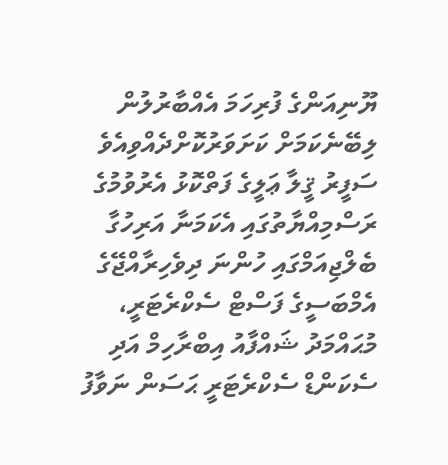ޔޫނިއަންގެ ފުރިހަމަ އެއްބާރުލުން ލިބޭނެކަމަށް ކަށަވަރުކޮށްދެއްވިއެވެ
ސަފީރު ޤީލާ ޢަލީގެ ފަތްކޮޅު އެރުވުމުގެ ރަސްމިއްޔާތުގައި އެކަމަނާ އަރިހުގާ ބެލްޖިއަމްގައި ހުންނަ ދިވެހިރާއްޖޭގެ އެމްބަސީގެ ފަސްޓް ސެކްރެޓަރީ، މުޙައްމަދު ޝައްފާއު އިބްރާހިމް އަދި ސެކަންޑް ސެކްރެޓަރީ ޙަސަން ނަވާފު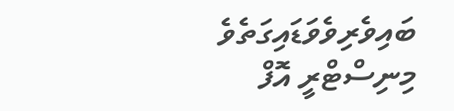ބައިވެރިވެވަޑައިގަތެވެ
މިނިސްޓްރީ އޮފް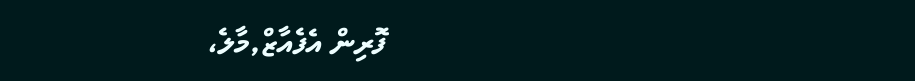ފޮރިން އެފެއާޒް,މާލެ،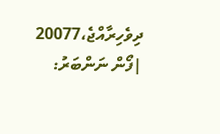ދިވެހިރާއްޖެ،20077 |ފޯން ނަންބަރު: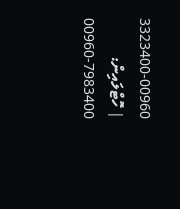3323400-00960 | ހޮޓްލައިން: 7983400-00960